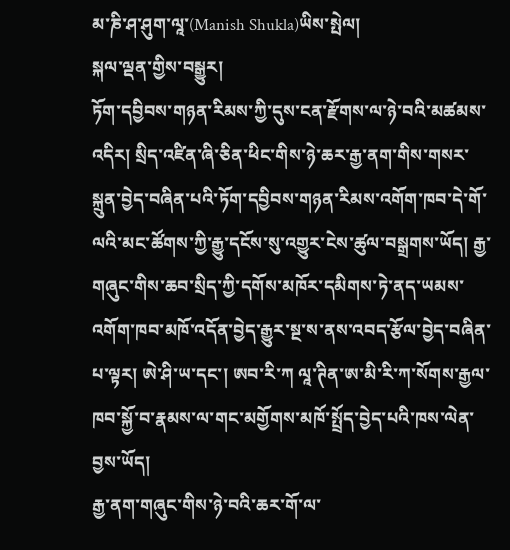མ་ཎི་ཤ་ཤུག་ལཱ་(Manish Shukla)ཡིས་སྤེལ།
སྐལ་ལྡན་གྱིས་བསྒྱུར།
ཏོག་དབྱིབས་གཉན་རིམས་ཀྱི་དུས་ངན་རྫོགས་ལ་ཉེ་བའི་མཚམས་འདིར། སྲིད་འཛིན་ཞི་ཅིན་ཕིང་གིས་ཉེ་ཆར་རྒྱ་ནག་གིས་གསར་སྐྲུན་བྱེད་བཞིན་པའི་ཏོག་དབྱིབས་གཉན་རིམས་འགོག་ཁབ་དེ་གོ་ལའི་མང་ཚོགས་ཀྱི་རྒྱུ་དངོས་སུ་འགྱུར་ངེས་ཚུལ་བསྒྲགས་ཡོད། རྒྱ་གཞུང་གིས་ཆབ་སྲིད་ཀྱི་དགོས་མཁོར་དམིགས་ཏེ་ནད་ཡམས་འགོག་ཁབ་མཁོ་འདོན་བྱེད་རྒྱུར་སྔ་ས་ནས་འབད་རྩོལ་བྱེད་བཞིན་པ་ལྟར། ཨེ་ཤི་ཡ་དང་། ཨབ་རི་ཀ ལཱ་ཊིན་ཨ་མི་རི་ཀ་སོགས་རྒྱལ་ཁབ་སྐྱོ་བ་རྣམས་ལ་གང་མགྱོགས་མཁོ་སྤྲོད་བྱེད་པའི་ཁས་ལེན་བྱས་ཡོད།
རྒྱ་ནག་གཞུང་གིས་ཉེ་བའི་ཆར་གོ་ལ་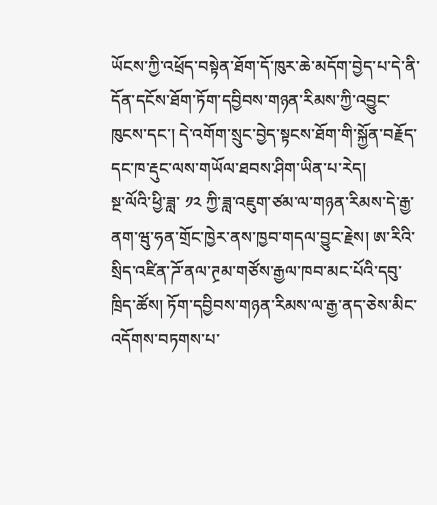ཡོངས་ཀྱི་འཕྲོད་བསྟེན་ཐོག་དོ་ཁུར་ཆེ་མདོག་བྱེད་པ་དེ་ནི་དོན་དངོས་ཐོག་ཏོག་དབྱིབས་གཉན་རིམས་ཀྱི་འབྱུང་ཁུངས་དང་། དེ་འགོག་སྲུང་བྱེད་སྟངས་ཐོག་གི་སྐྱོན་བརྗོད་དང་ཁ་རྡུང་ལས་གཡོལ་ཐབས་ཤིག་ཡིན་པ་རེད།
སྔ་ལོའི་ཕྱི་ཟླ་ ༡༢ ཀྱི་ཟླ་འཇུག་ཙམ་ལ་གཉན་རིམས་དེ་རྒྱ་ནག་ཝུ་ཧན་གྲོང་ཁྱེར་ནས་ཁྱབ་གདལ་བྱུང་རྗེས། ཨ་རིའི་སྲིད་འཛིན་ཌོ་ནལ་ཊྲམ་གཙོས་རྒྱལ་ཁབ་མང་པོའི་དབུ་ཁྲིད་ཚོས། ཏོག་དབྱིབས་གཉན་རིམས་ལ་རྒྱ་ནད་ཅེས་མིང་འདོགས་བཏགས་པ་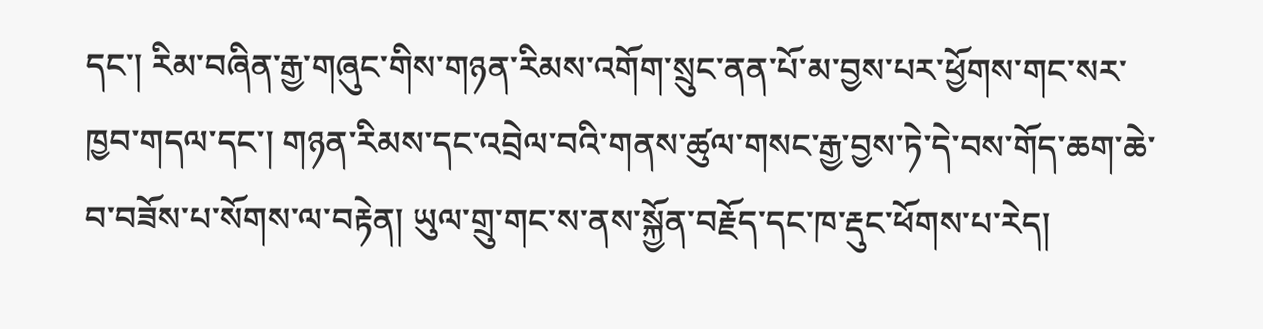དང་། རིམ་བཞིན་རྒྱ་གཞུང་གིས་གཉན་རིམས་འགོག་སྲུང་ནན་པོ་མ་བྱས་པར་ཕྱོགས་གང་སར་ཁྱབ་གདལ་དང་། གཉན་རིམས་དང་འབྲེལ་བའི་གནས་ཚུལ་གསང་རྒྱ་བྱས་ཏེ་དེ་བས་གོད་ཆག་ཆེ་བ་བཟོས་པ་སོགས་ལ་བརྟེན། ཡུལ་གྲུ་གང་ས་ནས་སྐྱོན་བརྗོད་དང་ཁ་རྡུང་ཕོགས་པ་རེད།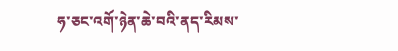ཧ་ཅང་འགོ་ཉེན་ཆེ་བའི་ནད་རིམས་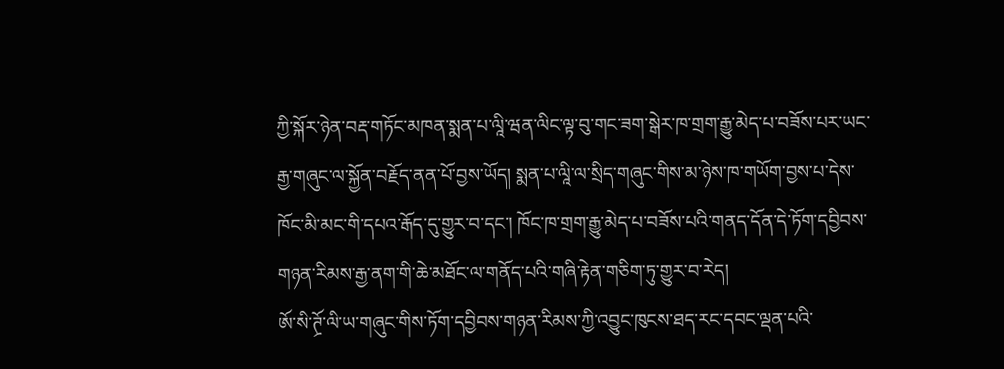ཀྱི་སྐོར་ཉེན་བརྡ་གཏོང་མཁན་སྨན་པ་ལཱི་ཝན་ལིང་ལྟ་བུ་གང་ཟག་སྒེར་ཁ་གྲག་རྒྱུ་མེད་པ་བཟོས་པར་ཡང་རྒྱ་གཞུང་ལ་སྐྱོན་བརྗོད་ནན་པོ་བྱས་ཡོད། སྨན་པ་ལཱི་ལ་སྲིད་གཞུང་གིས་མ་ཉེས་ཁ་གཡོག་བྱས་པ་དེས་ཁོང་མི་མང་གི་དཔའ་རྒོད་དུ་གྱུར་བ་དང་། ཁོང་ཁ་གྲག་རྒྱུ་མེད་པ་བཟོས་པའི་གནད་དོན་དེ་ཏོག་དབྱིབས་གཉན་རིམས་རྒྱ་ནག་གི་ཆེ་མཐོང་ལ་གནོད་པའི་གཞི་རྟེན་གཅིག་ཏུ་གྱུར་བ་རེད།
ཨོ་སི་ཊྲོ་ལི་ཡ་གཞུང་གིས་ཏོག་དབྱིབས་གཉན་རིམས་ཀྱི་འབྱུང་ཁུངས་ཐད་རང་དབང་ལྡན་པའི་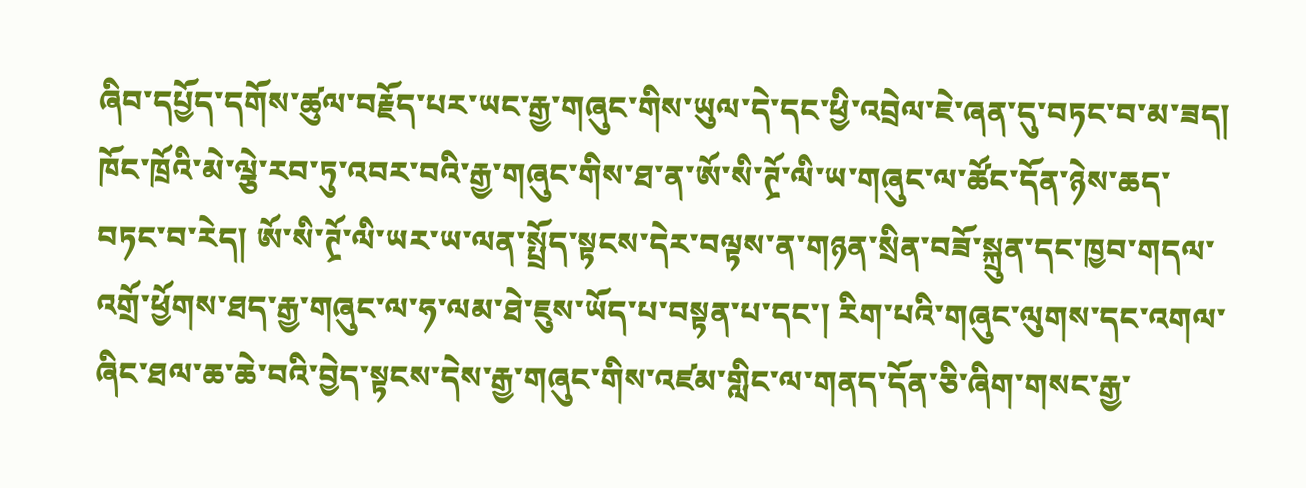ཞིབ་དཔྱོད་དགོས་ཚུལ་བརྗོད་པར་ཡང་རྒྱ་གཞུང་གིས་ཡུལ་དེ་དང་ཕྱི་འབྲེལ་ཇེ་ཞན་དུ་བཏང་བ་མ་ཟད། ཁོང་ཁྲོའི་མེ་ལྕེ་རབ་ཏུ་འབར་བའི་རྒྱ་གཞུང་གིས་ཐ་ན་ཨོ་སི་ཊྲོ་ལི་ཡ་གཞུང་ལ་ཚོང་དོན་ཉེས་ཆད་བཏང་བ་རེད། ཨོ་སི་ཊྲོ་ལི་ཡར་ཡ་ལན་སྤྲོད་སྟངས་དེར་བལྟས་ན་གཉན་སྲིན་བཟོ་སྐྲུན་དང་ཁྱབ་གདལ་འགྲོ་ཕྱོགས་ཐད་རྒྱ་གཞུང་ལ་ཧ་ལམ་ཐེ་ཇུས་ཡོད་པ་བསྟན་པ་དང་། རིག་པའི་གཞུང་ལུགས་དང་འགལ་ཞིང་ཐལ་ཆ་ཆེ་བའི་བྱེད་སྟངས་དེས་རྒྱ་གཞུང་གིས་འཛམ་གླིང་ལ་གནད་དོན་ཅི་ཞིག་གསང་རྒྱ་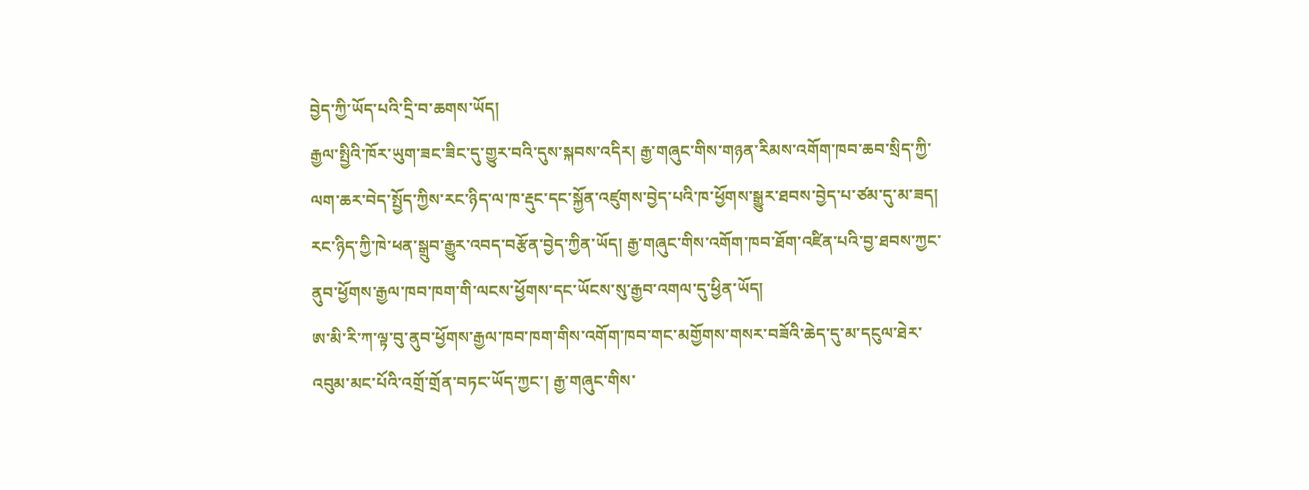བྱེད་ཀྱི་ཡོད་པའི་དྲི་བ་ཆགས་ཡོད།
རྒྱལ་སྤྱིའི་ཁོར་ཡུག་ཟང་ཟིང་དུ་གྱུར་བའི་དུས་སྐབས་འདིར། རྒྱ་གཞུང་གིས་གཉན་རིམས་འགོག་ཁབ་ཆབ་སྲིད་ཀྱི་ལག་ཆར་བེད་སྤྱོད་ཀྱིས་རང་ཉིད་ལ་ཁ་རྡུང་དང་སྐྱོན་འཛུགས་བྱེད་པའི་ཁ་ཕྱོགས་སྒྱུར་ཐབས་བྱེད་པ་ཙམ་དུ་མ་ཟད། རང་ཉིད་ཀྱི་ཁེ་ཕན་སྒྲུབ་རྒྱུར་འབད་བརྩོན་བྱེད་ཀྱིན་ཡོད། རྒྱ་གཞུང་གིས་འགོག་ཁབ་ཐོག་འཛིན་པའི་བྱ་ཐབས་ཀྱང་ནུབ་ཕྱོགས་རྒྱལ་ཁབ་ཁག་གི་ལངས་ཕྱོགས་དང་ཡོངས་སུ་རྒྱབ་འགལ་དུ་ཕྱིན་ཡོད།
ཨ་མི་རི་ཀ་ལྟ་བུ་ནུབ་ཕྱོགས་རྒྱལ་ཁབ་ཁག་གིས་འགོག་ཁབ་གང་མགྱོགས་གསར་བཟོའི་ཆེད་དུ་མ་དངུལ་ཐེར་འབུམ་མང་པོའི་འགྲོ་གྲོན་བཏང་ཡོད་ཀྱང་། རྒྱ་གཞུང་གིས་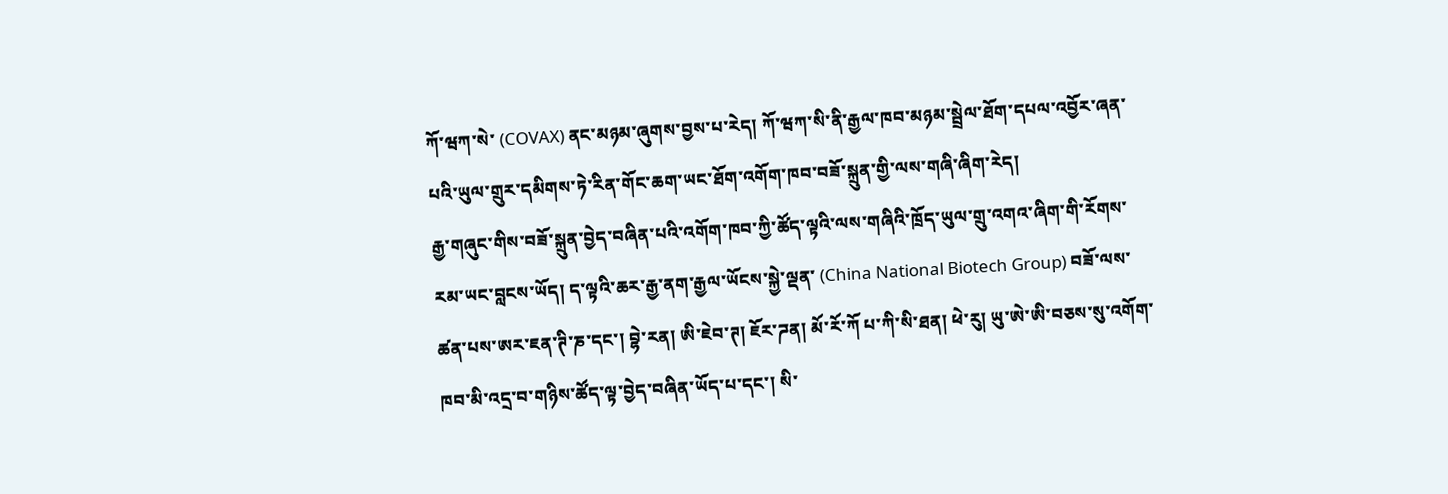ཀོ་ཝཀ་སེ་ (COVAX) ནང་མཉམ་ཞུགས་བྱས་པ་རེད། ཀོ་ཝཀ་སི་ནི་རྒྱལ་ཁབ་མཉམ་སྦྲེལ་ཐོག་དཔལ་འབྱོར་ཞན་པའི་ཡུལ་གྲུར་དམིགས་ཏེ་རིན་གོང་ཆག་ཡང་ཐོག་འགོག་ཁབ་བཟོ་སྐྲུན་གྱི་ལས་གཞི་ཞིག་རེད།
རྒྱ་གཞུང་གིས་བཟོ་སྐྲུན་བྱེད་བཞིན་པའི་འགོག་ཁབ་ཀྱི་ཚོད་ལྟའི་ལས་གཞིའི་ཁྲོད་ཡུལ་གྲུ་འགའ་ཞིག་གི་རོགས་རམ་ཡང་བླངས་ཡོད། ད་ལྟའི་ཆར་རྒྱ་ནག་རྒྱལ་ཡོངས་སྐྱེ་ལྡན་ (China National Biotech Group) བཟོ་ལས་ཚན་པས་ཨར་ཇན་ཊི་ཎ་དང་། བྷེ་རན། ཨི་ཇེབ་ཊ། ཇོར་ཌན། མོ་རོ་ཀོ པ་ཀི་སི་ཐན། ཕེ་རུ། ཡུ་ཨེ་ཨི་བཅས་སུ་འགོག་ཁབ་མི་འདྲ་བ་གཉིས་ཚོད་ལྟ་བྱེད་བཞིན་ཡོད་པ་དང་། སི་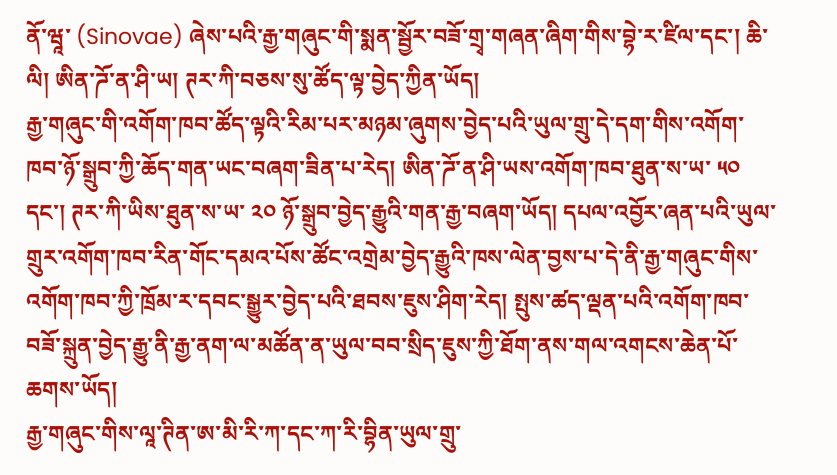ནོ་ཝཱ་ (Sinovae) ཞེས་པའི་རྒྱ་གཞུང་གི་སྨན་སྦྱོར་བཟོ་གྲྭ་གཞན་ཞིག་གིས་བྷེ་ར་ཛིལ་དང་། ཆི་ལི། ཨིན་ཌོ་ན་ཤི་ཡ། ཊར་ཀི་བཅས་སུ་ཚོད་ལྟ་བྱེད་ཀྱིན་ཡོད།
རྒྱ་གཞུང་གི་འགོག་ཁབ་ཚོད་ལྟའི་རིམ་པར་མཉམ་ཞུགས་བྱེད་པའི་ཡུལ་གྲུ་དེ་དག་གིས་འགོག་ཁབ་ཉོ་སྒྲུབ་ཀྱི་ཆོད་གན་ཡང་བཞག་ཟིན་པ་རེད། ཨིན་ཌོ་ན་ཤི་ཡས་འགོག་ཁབ་ཐུན་ས་ཡ་ ༥༠ དང་། ཊར་ཀི་ཡིས་ཐུན་ས་ཡ་ ༢༠ ཉོ་སྒྲུབ་བྱེད་རྒྱུའི་གན་རྒྱ་བཞག་ཡོད། དཔལ་འབྱོར་ཞན་པའི་ཡུལ་གྲུར་འགོག་ཁབ་རིན་གོང་དམའ་པོས་ཚོང་འགྲེམ་བྱེད་རྒྱུའི་ཁས་ལེན་བྱས་པ་དེ་ནི་རྒྱ་གཞུང་གིས་འགོག་ཁབ་ཀྱི་ཁྲོམ་ར་དབང་སྒྱུར་བྱེད་པའི་ཐབས་ཇུས་ཤིག་རེད། སྤུས་ཚད་ལྡན་པའི་འགོག་ཁབ་བཟོ་སྐྲུན་བྱེད་རྒྱུ་ནི་རྒྱ་ནག་ལ་མཚོན་ན་ཡུལ་བབ་སྲིད་ཇུས་ཀྱི་ཐོག་ནས་གལ་འགངས་ཆེན་པོ་ཆགས་ཡོད།
རྒྱ་གཞུང་གིས་ལཱ་ཊིན་ཨ་མི་རི་ཀ་དང་ཀ་རི་བྷིན་ཡུལ་གྲུ་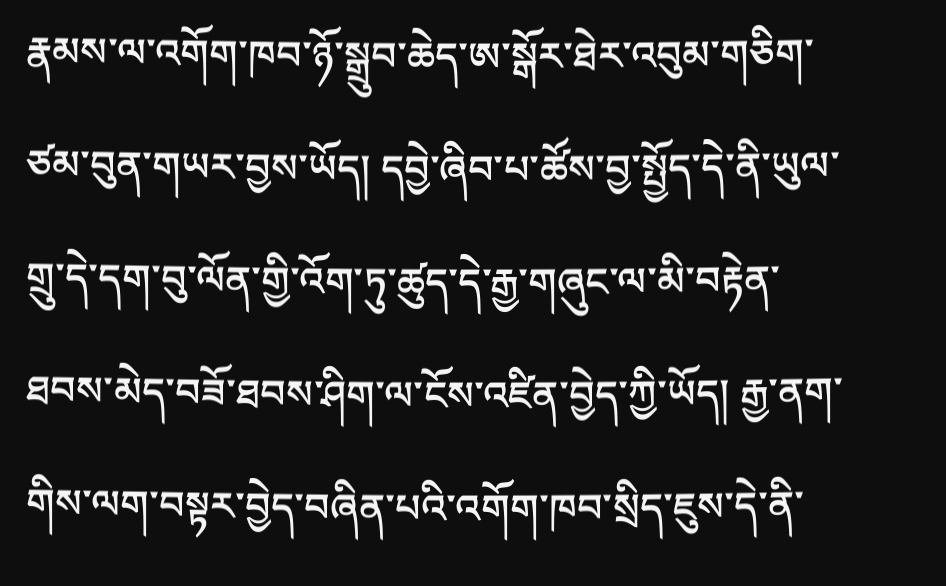རྣམས་ལ་འགོག་ཁབ་ཉོ་སྒྲུབ་ཆེད་ཨ་སྒོར་ཐེར་འབུམ་གཅིག་ཙམ་བུན་གཡར་བྱས་ཡོད། དབྱེ་ཞིབ་པ་ཚོས་བྱ་སྤྱོད་དེ་ནི་ཡུལ་གྲུ་དེ་དག་བུ་ལོན་གྱི་འོག་ཏུ་ཚུད་དེ་རྒྱ་གཞུང་ལ་མི་བརྟེན་ཐབས་མེད་བཟོ་ཐབས་ཤིག་ལ་ངོས་འཛིན་བྱེད་ཀྱི་ཡོད། རྒྱ་ནག་གིས་ལག་བསྟར་བྱེད་བཞིན་པའི་འགོག་ཁབ་སྲིད་ཇུས་དེ་ནི་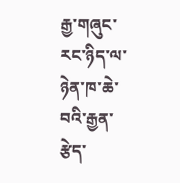རྒྱ་གཞུང་རང་ཉིད་ལ་ཉེན་ཁ་ཆེ་བའི་རྒྱན་རྩེད་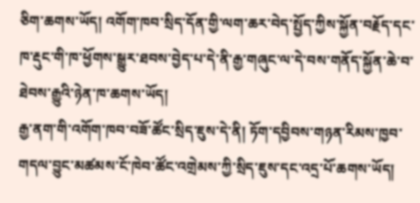ཅིག་ཆགས་ཡོད། འགོག་ཁབ་སྲིད་དོན་གྱི་ལག་ཆར་བེད་སྤྱོད་ཀྱིས་སྐྱོན་བརྗོད་དང་ཁ་རྡུང་གི་ཁ་ཕྱོགས་སྒྱུར་ཐབས་བྱེད་པ་དེ་ནི་རྒྱ་གཞུང་ལ་དེ་བས་གནོད་སྐྱོན་ཆེ་བ་ཐེབས་རྒྱུའི་ཉེན་ཁ་ཆགས་ཡོད།
རྒྱ་ནག་གི་འགོག་ཁབ་བཟོ་ཚོང་སྲིད་ཇུས་དེ་ནི། ཏོག་དབྱིབས་གཉན་རིམས་ཁྱབ་གདལ་བྱུང་མཚམས་ངོ་ཁེབ་ཚོང་འགྲེམས་ཀྱི་སྲིད་ཇུས་དང་འདྲ་པོ་ཆགས་ཡོད།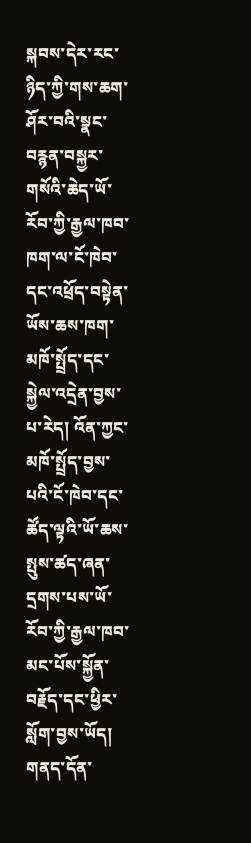སྐབས་དེར་རང་ཉིད་ཀྱི་གས་ཆག་ཤོར་བའི་སྣང་བརྙན་བསྐྱར་གསོའི་ཆེད་ཡོ་རོབ་ཀྱི་རྒྱལ་ཁབ་ཁག་ལ་ངོ་ཁེབ་དང་འཕྲོད་བསྟེན་ཡོས་ཆས་ཁག་མཁོ་སྤྲོད་དང་སྐྱེལ་འདྲེན་བྱས་པ་རེད། འོན་ཀྱང་མཁོ་སྤྲོད་བྱས་པའི་ངོ་ཁེབ་དང་ཚོད་ལྟའི་ཡོ་ཆས་སྤུས་ཚད་ཞན་དྲགས་པས་ཡོ་རོབ་ཀྱི་རྒྱལ་ཁབ་མང་པོས་སྐྱོན་བརྗོད་དང་ཕྱིར་སློག་བྱས་ཡོད། གནད་དོན་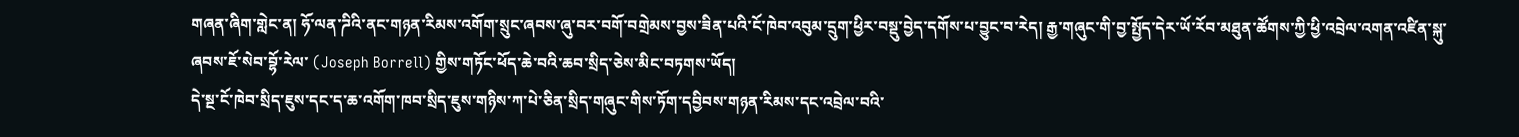གཞན་ཞིག་གླེང་ན། ཧོ་ལན་ཌིའི་ནང་གཉན་རིམས་འགོག་སྲུང་ཞབས་ཞུ་བར་བགོ་བགྲེམས་བྱས་ཟིན་པའི་ངོ་ཁེབ་འབུམ་དྲུག་ཕྱིར་བསྡུ་བྱེད་དགོས་པ་བྱུང་བ་རེད། རྒྱ་གཞུང་གི་བྱ་སྤྱོད་དེར་ཡོ་རོབ་མཐུན་ཚོགས་ཀྱི་ཕྱི་འབྲེལ་འགན་འཛིན་སྐུ་ཞབས་ཇོ་སེབ་བྷོ་རེལ་ (Joseph Borrell) གྱིས་གཏོང་ཕོད་ཆེ་བའི་ཆབ་སྲིད་ཅེས་མིང་བཏགས་ཡོད།
དེ་སྔ་ངོ་ཁེབ་སྲིད་ཇུས་དང་ད་ཆ་འགོག་ཁབ་སྲིད་ཇུས་གཉིས་ཀ་པེ་ཅིན་སྲིད་གཞུང་གིས་ཏོག་དབྱིབས་གཉན་རིམས་དང་འབྲེལ་བའི་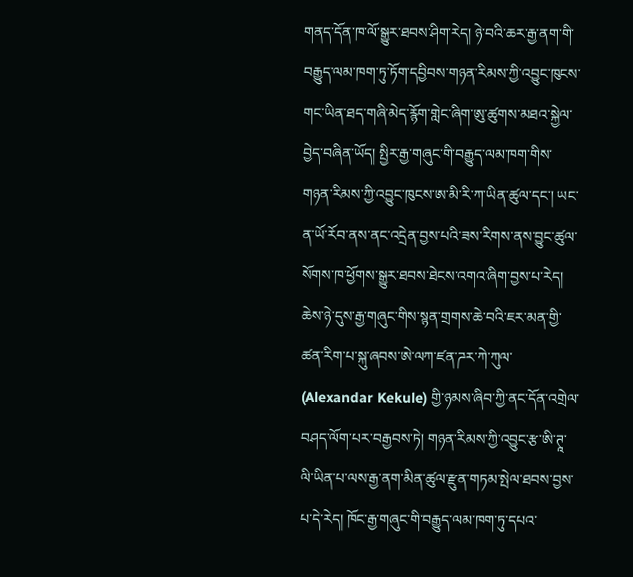གནད་དོན་ཁ་ལོ་སྒྱུར་ཐབས་ཤིག་རེད། ཉེ་བའི་ཆར་རྒྱ་ནག་གི་བརྒྱུད་ལམ་ཁག་ཏུ་ཏོག་དབྱིབས་གཉན་རིམས་ཀྱི་འབྱུང་ཁུངས་གང་ཡིན་ཐད་གཞི་མེད་རྙོག་གླེང་ཞིག་ཨུ་ཚུགས་མཐའ་སྐྱེལ་བྱེད་བཞིན་ཡོད། སྤྱིར་རྒྱ་གཞུང་གི་བརྒྱུད་ལམ་ཁག་གིས་གཉན་རིམས་ཀྱི་འབྱུང་ཁུངས་ཨ་མི་རི་ཀ་ཡིན་ཚུལ་དང་། ཡང་ན་ཡོ་རོབ་ནས་ནང་འདྲེན་བྱས་པའི་ཟས་རིགས་ནས་བྱུང་ཚུལ་སོགས་ཁ་ཕྱོགས་སྒྱུར་ཐབས་ཐེངས་འགའ་ཞིག་བྱས་པ་རེད།
ཆེས་ཉེ་དུས་རྒྱ་གཞུང་གིས་སྙན་གྲགས་ཆེ་བའི་ཇར་མན་གྱི་ཚན་རིག་པ་སྐུ་ཞབས་ཨེ་ལཀ་ཛན་ཌར་ཀེ་ཀུལ་ (Alexandar Kekule) གྱི་ཉམས་ཞིབ་ཀྱི་ནང་དོན་འགྲེལ་བཤད་ལོག་པར་བརྒྱབས་ཏེ། གཉན་རིམས་ཀྱི་འབྱུང་རྩ་ཨི་ཊཱ་ལི་ཡིན་པ་ལས་རྒྱ་ནག་མིན་ཚུལ་རྫུན་གཏམ་སྤེལ་ཐབས་བྱས་པ་དེ་རེད། ཁོང་རྒྱ་གཞུང་གི་བརྒྱུད་ལམ་ཁག་ཏུ་དཔའ་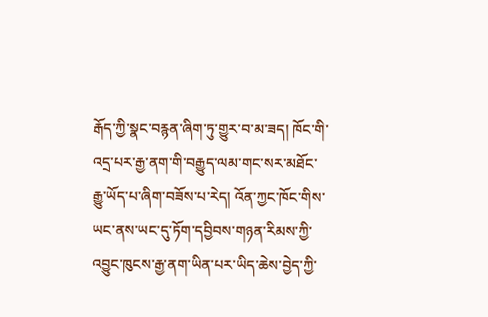རྒོད་ཀྱི་སྣང་བརྙན་ཞིག་ཏུ་གྱུར་བ་མ་ཟད། ཁོང་གི་འདྲ་པར་རྒྱ་ནག་གི་བརྒྱུད་ལམ་གང་སར་མཐོང་རྒྱུ་ཡོད་པ་ཞིག་བཟོས་པ་རེད། འོན་ཀྱང་ཁོང་གིས་ཡང་ནས་ཡང་དུ་ཏོག་དབྱིབས་གཉན་རིམས་ཀྱི་འབྱུང་ཁུངས་རྒྱ་ནག་ཡིན་པར་ཡིད་ཆེས་བྱེད་ཀྱི་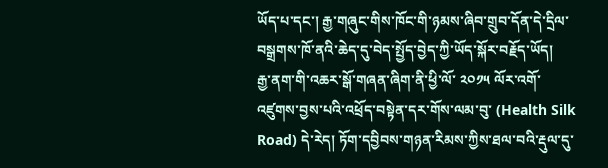ཡོད་པ་དང་། རྒྱ་གཞུང་གིས་ཁོང་གི་ཉམས་ཞིབ་གྲུབ་དོན་དེ་དྲིལ་བསྒྲགས་ཁོ་ནའི་ཆེད་དུ་བེད་སྤྱོད་བྱེད་ཀྱི་ཡོད་སྐོར་བརྗོད་ཡོད།
རྒྱ་ནག་གི་འཆར་སྒོ་གཞན་ཞིག་ནི་ཕྱི་ལོ་ ༢༠༡༥ ལོར་འགོ་འཛུགས་བྱས་པའི་འཕྲོད་བསྟེན་དར་གོས་ལམ་བུ་ (Health Silk Road) དེ་རེད། ཏོག་དབྱིབས་གཉན་རིམས་ཀྱིས་ཐལ་བའི་རྡུལ་དུ་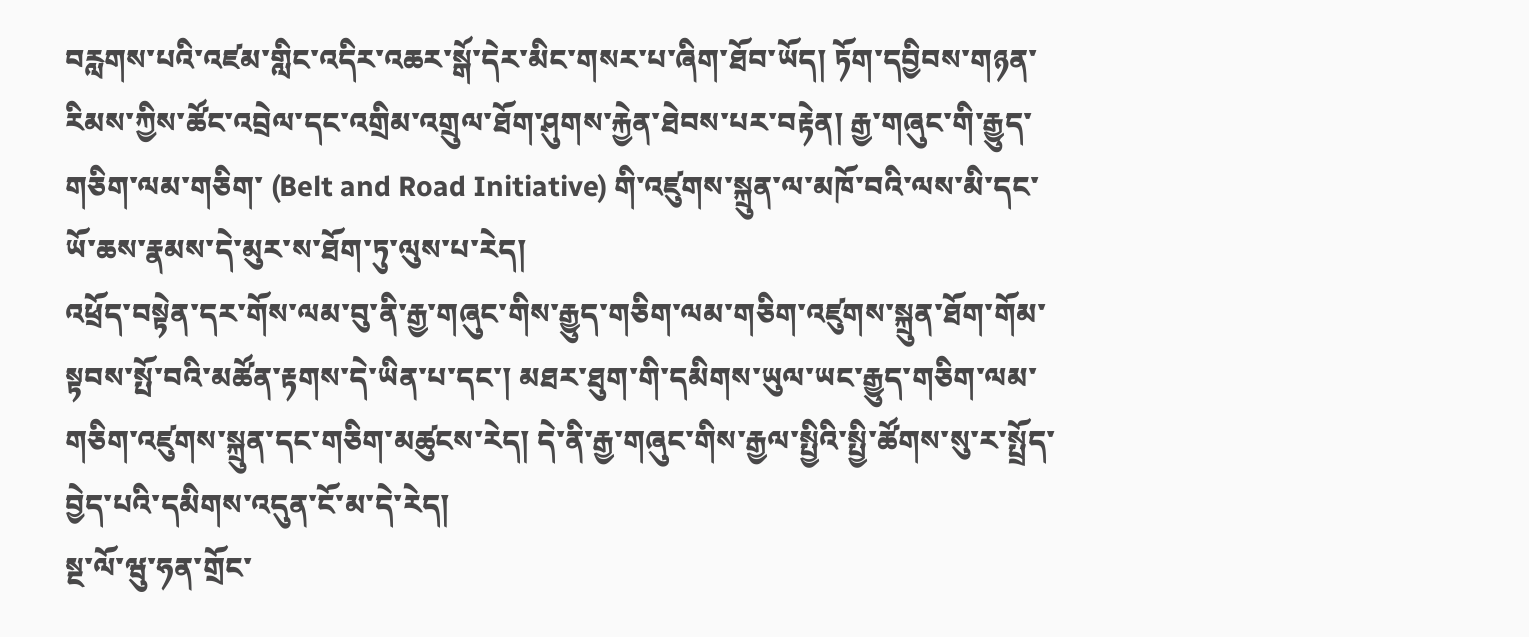བརླགས་པའི་འཛམ་གླིང་འདིར་འཆར་སྒོ་དེར་མིང་གསར་པ་ཞིག་ཐོབ་ཡོད། ཏོག་དབྱིབས་གཉན་རིམས་ཀྱིས་ཚོང་འབྲེལ་དང་འགྲིམ་འགྲུལ་ཐོག་ཤུགས་རྐྱེན་ཐེབས་པར་བརྟེན། རྒྱ་གཞུང་གི་རྒྱུད་གཅིག་ལམ་གཅིག་ (Belt and Road Initiative) གི་འཛུགས་སྐྲུན་ལ་མཁོ་བའི་ལས་མི་དང་ཡོ་ཆས་རྣམས་དེ་མུར་ས་ཐོག་ཏུ་ལུས་པ་རེད།
འཕྲོད་བསྟེན་དར་གོས་ལམ་བུ་ནི་རྒྱ་གཞུང་གིས་རྒྱུད་གཅིག་ལམ་གཅིག་འཛུགས་སྐྲུན་ཐོག་གོམ་སྟབས་སྤོ་བའི་མཚོན་རྟགས་དེ་ཡིན་པ་དང་། མཐར་ཐུག་གི་དམིགས་ཡུལ་ཡང་རྒྱུད་གཅིག་ལམ་གཅིག་འཛུགས་སྐྲུན་དང་གཅིག་མཚུངས་རེད། དེ་ནི་རྒྱ་གཞུང་གིས་རྒྱལ་སྤྱིའི་སྤྱི་ཚོགས་སུ་ར་སྤྲོད་བྱེད་པའི་དམིགས་འདུན་ངོ་མ་དེ་རེད།
སྔ་ལོ་ཝུ་ཧན་གྲོང་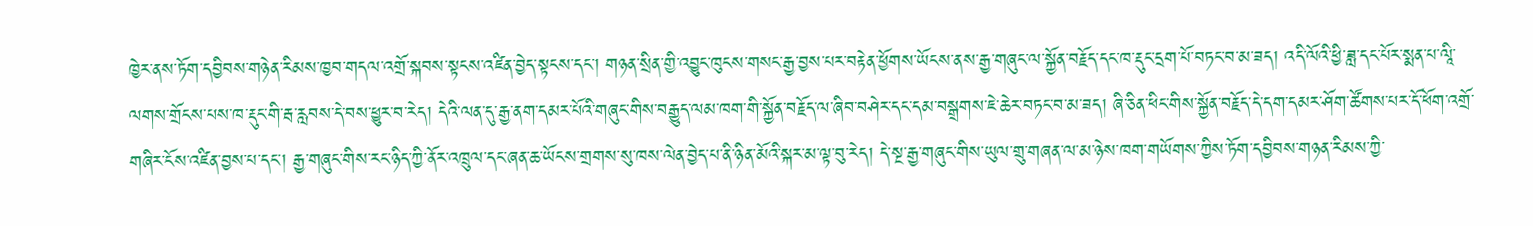ཁྱེར་ནས་ཏོག་དབྱིབས་གཉེན་རིམས་ཁྱབ་གདལ་འགྲོ་སྐབས་སྟངས་འཛིན་བྱེད་སྟངས་དང་། གཉན་སྲིན་གྱི་འབྱུང་ཁུངས་གསང་རྒྱ་བྱས་པར་བརྟེན་ཕྱོགས་ཡོངས་ནས་རྒྱ་གཞུང་ལ་སྐྱོན་བརྗོད་དང་ཁ་རྡུང་དྲག་པོ་བཏང་བ་མ་ཟད། འདི་ལོའི་ཕྱི་ཟླ་དང་པོར་སྨན་པ་ལཱི་ལགས་གྲོངས་པས་ཁ་རྡུང་གི་རྦ་རླབས་དེ་བས་ཕྱུར་བ་རེད། དེའི་ལན་དུ་རྒྱ་ནག་དམར་པོའི་གཞུང་གིས་བརྒྱུད་ལམ་ཁག་གི་སྐྱོན་བརྗོད་ལ་ཞིབ་བཤེར་དང་དམ་བསྒྲགས་ཇེ་ཆེར་བཏང་བ་མ་ཟད། ཞི་ཅིན་ཕིང་གིས་སྐྱོན་བརྗོད་དེ་དག་དམར་ཤོག་ཚོགས་པར་དོ་ཕོག་འགྲོ་གཞིར་ངོས་འཛིན་བྱས་པ་དང་། རྒྱ་གཞུང་གིས་རང་ཉིད་ཀྱི་ནོར་འཁྲུལ་དང་ཞན་ཆ་ཡོངས་གྲགས་སུ་ཁས་ལེན་བྱེད་པ་ནི་ཉིན་མོའི་སྐར་མ་ལྟ་བུ་རེད། དེ་སྔ་རྒྱ་གཞུང་གིས་ཡུལ་གྲུ་གཞན་ལ་མ་ཉེས་ཁག་གཡོགས་ཀྱིས་ཏོག་དབྱིབས་གཉན་རིམས་ཀྱི་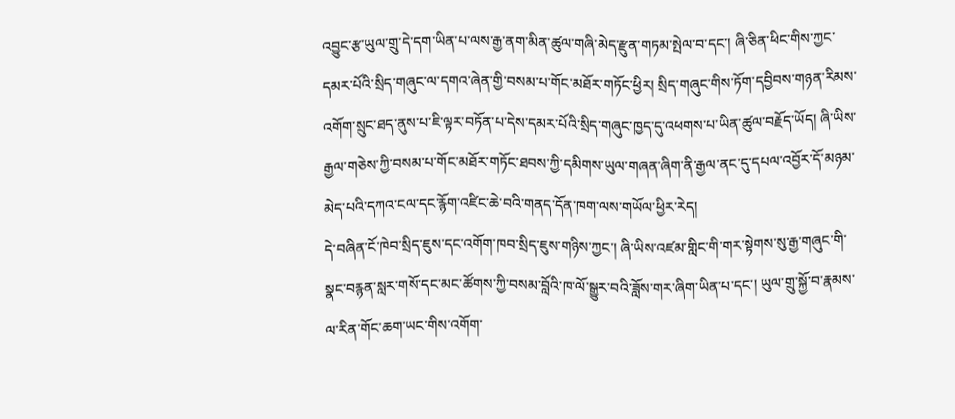འབྱུང་རྩ་ཡུལ་གྲུ་དེ་དག་ཡིན་པ་ལས་རྒྱ་ནག་མིན་ཚུལ་གཞི་མེད་རྫུན་གཏམ་སྤེལ་བ་དང་། ཞི་ཅིན་ཕིང་གིས་ཀྱང་དམར་པོའི་སྲིད་གཞུང་ལ་དགའ་ཞེན་གྱི་བསམ་པ་གོང་མཐོར་གཏོང་ཕྱིར། སྲིད་གཞུང་གིས་ཏོག་དབྱིབས་གཉན་རིམས་འགོག་སྲུང་ཐད་ནུས་པ་ཇི་ལྟར་བཏོན་པ་དེས་དམར་པོའི་སྲིད་གཞུང་ཁྱད་དུ་འཕགས་པ་ཡིན་ཚུལ་བརྗོད་ཡོད། ཞི་ཡིས་རྒྱལ་གཅེས་ཀྱི་བསམ་པ་གོང་མཐོར་གཏོང་ཐབས་ཀྱི་དམིགས་ཡུལ་གཞན་ཞིག་ནི་རྒྱལ་ནང་དུ་དཔལ་འབྱོར་དོ་མཉམ་མེད་པའི་དཀའ་ངལ་དང་རྙོག་འཛིང་ཆེ་བའི་གནད་དོན་ཁག་ལས་གཡོལ་ཕྱིར་རེད།
དེ་བཞིན་ངོ་ཁེབ་སྲིད་ཇུས་དང་འགོག་ཁབ་སྲིད་ཇུས་གཉིས་ཀྱང་། ཞི་ཡིས་འཛམ་གླིང་གི་གར་སྟེགས་སུ་རྒྱ་གཞུང་གི་སྣང་བརྙན་སླར་གསོ་དང་མང་ཚོགས་ཀྱི་བསམ་བློའི་ཁ་ལོ་སྒྱུར་བའི་ཟློས་གར་ཞིག་ཡིན་པ་དང་། ཡུལ་གྲུ་སྐྱོ་བ་རྣམས་ལ་རིན་གོང་ཆག་ཡང་གིས་འགོག་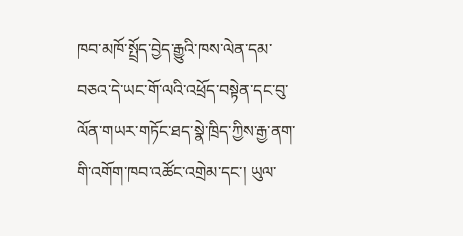ཁབ་མཁོ་སྤྲོད་བྱེད་རྒྱུའི་ཁས་ལེན་དམ་བཅའ་དེ་ཡང་གོ་ལའི་འཕྲོད་བསྟེན་དང་བུ་ལོན་གཡར་གཏོང་ཐད་སྣེ་ཁྲིད་ཀྱིས་རྒྱ་ནག་གི་འགོག་ཁབ་འཚོང་འགྲེམ་དང་། ཡུལ་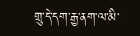གྲུ་དེ་དག་རྒྱ་ནག་ལ་མི་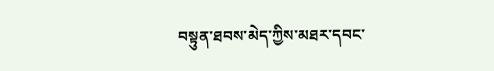བསྟུན་ཐབས་མེད་ཀྱིས་མཐར་དབང་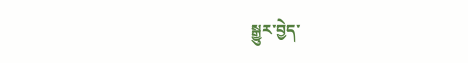སྒྱུར་བྱེད་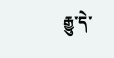རྒྱུ་དེ་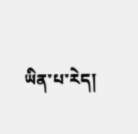ཡིན་པ་རེད།